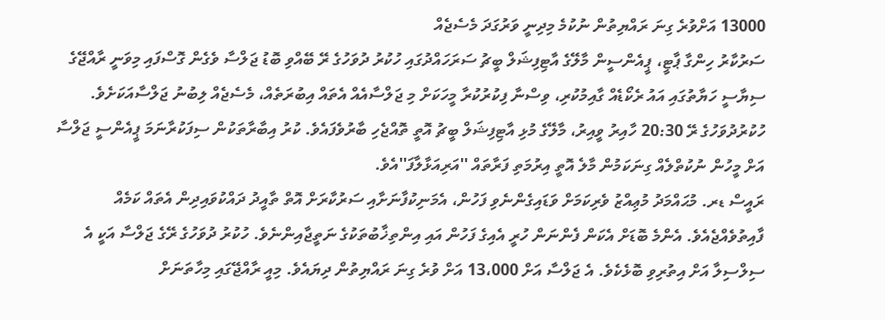13000 އަށްވުރެ ގިނަ ރައްޔިތުން ނުކުމެ މިދިނީ ވަރުގަދަ މެސެޖެއް
ސަރުކާރު ހިންގާ ޕާޓީ، ޕީއެންސީން މާލޭގެ އާޓިފިޝަލް ބީޗު ސަރަހައްދުގައި ހުކުރު ދުވަހުގެ ރޭ ބޭއްވި ބޮޑު ޖަލްސާ ވެގެން ގޮސްފައި މިވަނީ ރާއްޖޭގެ ސިޔާސީ ހަޔާތުގައި އައު ރެކޯޑެއް ގާއިމުކުރި، ވިސްނާ ފިކުރުކުރާ މީހަކަށް މި ޖަލްސާއެއް އެތައް އިބުރަތެއް، މެސެޖެއް ލިބުނު ޖަލްސާއަކަށެވެ.
ހުކުރުދުވަހުގެ ރޭ 20:30 ހާއިރު ވީއިރު، މާލޭގެ މުޅި އާޓިފިޝަލް ބީޗު އޮތީ ތޮއްޖެހި ބާރުވެފައެވެ. ކުރު އިބާރާތަކުން ސިފަކުރާނަމަ ޕީއެންސީ ޖަލްސާ އަށް މީހުން ނުކުތްލެއް ގިނަކަމުން މާލެ އޮތީ އިރުމަތި ފަރާތައް ''އަރިއަޅާލާފަ''އެވެ.
ރައީސް ޑރ. މުޙައްމަދު މުޢިއްޒު ވެރިކަމަށް ވަޑައިގެންނެވި ފަހުން، އެމަނިކުފާނަށާއި ސަރުކާރަށް އޮތް ތާއީދު ދައްކުވައިދިން އެތައް ކަމެއް ފާއިތުވެއްޖެއެވެ. އެންމެ ބޮޑަށް އެކަން ފެންނަން ހުރީ އެއިގެ ފަހުން އައި އިންތިޚާބުތަކުގެ ނަތީޖާއިންނެވެ. ހުކުރު ދުވަހުގެ ރޭގެ ޖަލްސާ އަކީ އެ ސިލްސިލާ އަށް އިތުރިވި ބޮޅެކެވެ. އެ ޖަލްސާ އަށް 13،000 އަށް ވުރެ ގިނަ ރައްޔިތުން ދިޔައެވެ. މިއީ ރާއްޖޭގައި މިހާތަނަށް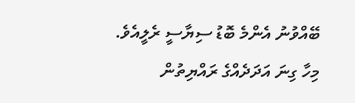ބޭއްވުނު އެންމެ ބޮޑު ސިޔާސީ ރެލީއެވެ.
މިހާ ގިނަ އަދަދެއްގެ ރައްޔިތުން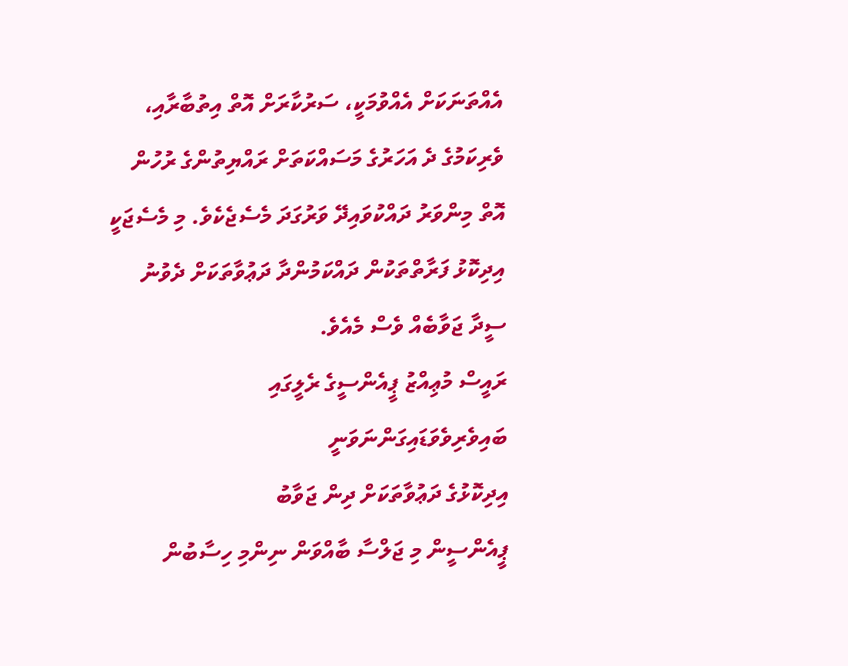އެއްތަނަކަށް އެއްވުމަކީ، ސަރުކާރަށް އޮތް އިތުބާރާއި، ވެރިކަމުގެ ދެ އަހަރުގެ މަސައްކަތަށް ރައްޔިތުންގެ ރުހުން އޮތް މިންވަރު ދައްކުވައިދޭ ވަރުގަދަ މެސެޖެކެވެ. މި މެސެޖަކީ އިދިކޮޅު ފަރާތްތަކުން ދައްކަމުންދާ ދަޢުވާތަކަށް ދެވުނު ސީދާ ޖަވާބެއް ވެސް މެއެވެ.
ރައީސް މުޢިއްޒު ޕީއެންސީގެ ރެލީގައި ބައިވެރިވެވަޑައިގަންނަވަނީ
އިދިކޮޅުގެ ދަޢުވާތަކަށް ދިން ޖަވާބު
ޕީއެންސީން މި ޖަލްސާ ބާއްވަން ނިންމި ހިސާބުން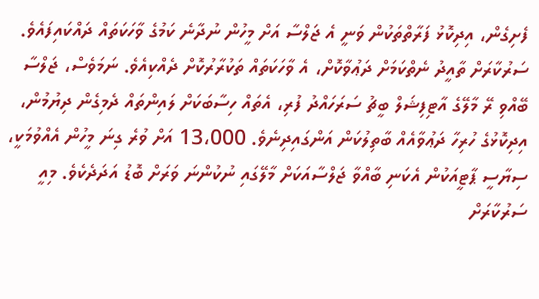ފެށިގެން، އިދިކޮޅު ފަރާތްތަކުން ވަނީ އެ ޖަލްސާ އަށް މީހުން ނުދާނެ ކަމުގެ ވާހަކަތައް ދައްކައިފައެވެ. ސަރުކާރަށް ތާއީދު ނެތްކަމަށް ދަޢުވާކޮށް، އެ ވާހަކަތައް ތަކުރާރުކޮށް ދެއްކިއެވެ. ނަމަވެސް، ޖަލްސާ ބޭއްވި ރޭ މާލޭގެ އާޓިފިޝަލް ބީޗު ސަރަހައްދު ފުރި، އެތައް ހިސާބަކަށް ލައިންތައް ދެމިގެން ދިޔުމުން، އިދިކޮޅުގެ ހުރިހާ ދަޢުވާއެއް ބާތިލުކަން އަންގައިދިނެވެ. 13،000 އަށް ވުރެ ގިނަ މީހުން އެއްވުމަކީ، ސިޔާސީ ޕާޓީއަކުން އެކަނި ބާއްވާ ޖަލްސާއަކަށް މާލޭގައި ނުކުންނަ ވަރަށް ބޮޑު އަދަދެކެވެ. މިއީ ސަރުކާރަށް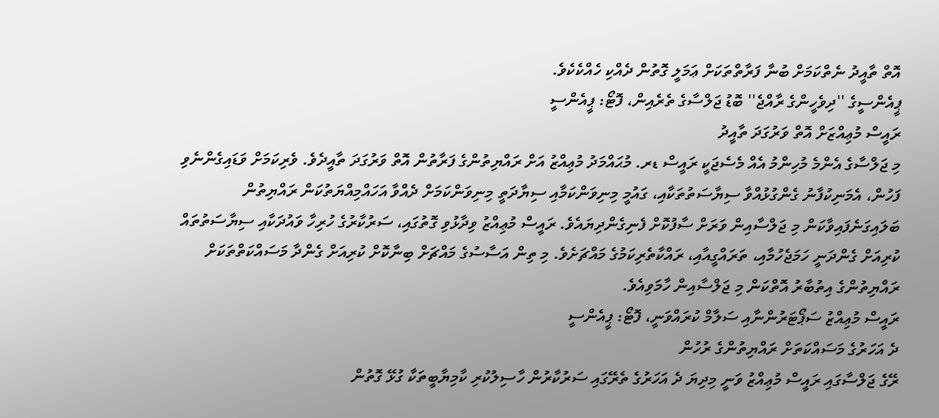އޮތް ތާއީދު ނެތްކަމަށް ބުނާ ފަރާތްތަކަށް ޢަމަލީ ގޮތުން ދެއްކި ހެއްކެކެވެ.
ޕީއެންސީގެ ''ދިވެހީންގެ ރާއްޖެ'' ބޮޑު ޖަލްސާގެ ތެރެއިން، ފޮޓޯ: ޕީއެންސީ
ރައީސް މުޢިއްޒަށް އޮތް ވަރުގަދަ ތާއީދު
މި ޖަލްސާގެ އެންމެ މުހިންމު އެއް މެސެޖަކީ ރައީސް ޑރ. މުޙައްމަދު މުޢިއްޒު އަށް ރައްޔިތުންގެ ފަރާތުން އޮތް ވަރުގަދަ ތާއީދެވެ. ވެރިކަމަށް ވަޑައިގެންނެވި ފަހުން، އެމަނިކުފާނު ގެންގުޅުއްވާ ސިޔާސަތުތަކާއި، ގައުމީ މިނިވަންކަމާއި ސިޔާދަތީ މިނިވަންކަމަށް ދެއްވާ އަހައްމިއްޔަތުކަން ރައްޔިތުން ބަލައިގަނެފައިވާކަން މި ޖަލްސާއިން ވަރަށް ސާފުކޮށް ފެނިގެންދިޔައެވެ. ރައީސް މުޢިއްޒު ވިދާޅުވި ގޮތުގައި، ސަރުކާރުގެ ހުރިހާ ވައުދަކާއި ސިޔާސަތުތައް ކުރިއަށް ގެންދަނީ ހަމަޖެހުމާއި، ތަރައްގީއާއި، ރައްކާތެރިކަމުގެ މައްޗަށެވެ. މި ތިން އަސާސުގެ މައްޗަށް ބިނާކޮށް ކުރިއަށް ގެންދާ މަސައްކަތްތަކަށް ރައްޔިތުންގެ އިތުބާރު އޮތްކަން މި ޖަލްސާއިން ހާމަވިއެވެ.
ރައީސް މުޢިއްޒު ސަޕޯޓަރުންނާއި ސަލާމް ކުރައްވަނީ، ފޮޓޯ: ޕީއެންސީ
ދެ އަހަރުގެ މަސައްކަތަށް ރައްޔިތުންގެ ރުހުން
ރޭގެ ޖަލްސާގައި ރައީސް މުޢިއްޒު ވަނީ މިދިޔަ ދެ އަހަރުގެ ތެރޭގައި ސަރުކާރުން ހާސިލުކުރި ކާމިޔާބީތަކާ ގުޅޭ ގޮތުން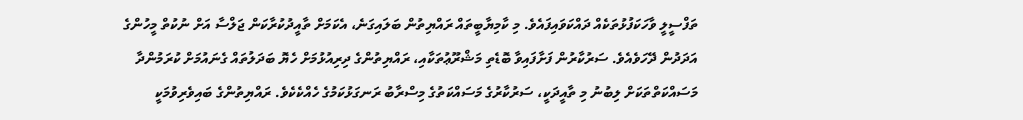ތަފްސީލީ ވާހަކަފުޅުތަކެއް ދައްކަވައިފައެވެ. މި ކާމިޔާބީތައް ރައްޔިތުން ބަލައިގަނެ، އެކަމަށް ތާއީދުކުރާކަން ޖަލްސާ އަށް ނުކުތް މީހުންގެ އަދަދުން ދޭހަވެއެވެ. ސަރުކާރުން ފަށާފައިވާ ބޮޑެތި މަޝްރޫޢުތަކާއި، ރައްޔިތުންގެ ދިރިއުޅުމަށް ހެޔޮ ބަދަލުތައް ގެނައުމަށް ކުރަމުންދާ މަސައްކަތްތަކަށް ލިބުނު މި ތާއީދަކީ، ސަރުކާރުގެ މަސައްކަތުގެ މިސްރާބު ރަނގަޅުކަމުގެ ހެއްކެކެވެ. ރައްޔިތުންގެ ބައިވެރިވުމަކީ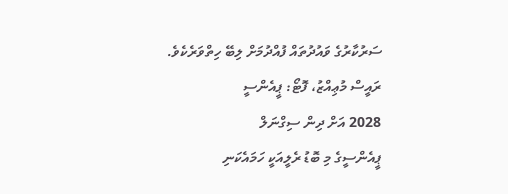ސަރުކާރުގެ ވައުދުތައް ފުއްދުމަށް ލިބޭ ހިތްވަރެކެވެ.
ރައީސް މުޢިއްޒު، ފޮޓޯ: ޕީއެންސީ
2028 އަށް ދިން ސިގްނަލް
ޕީއެންސީގެ މި ބޮޑު ރެލީއަކީ ހަމައެކަނި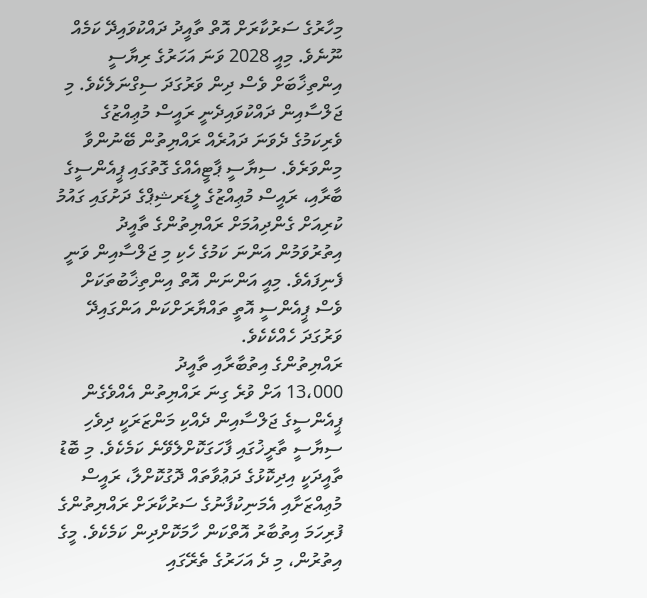މިހާރުގެ ސަރުކާރަށް އޮތް ތާއީދު ދައްކުވައިދޭ ކަމެއް ނޫނެވެ. މިއީ 2028 ވަނަ އަހަރުގެ ރިޔާސީ އިންތިޚާބަށް ވެސް ދިން ވަރުގަދަ ސިގްނަލެކެވެ. މި ޖަލްސާއިން ދައްކުވައިދެނީ ރައީސް މުޢިއްޒުގެ ވެރިކަމުގެ ދެވަނަ ދައުރެއް ރައްޔިތުން ބޭނުންވާ މިންވަރެވެ. ސިޔާސީ ޕާޓީއެއްގެ ގޮތުގައި ޕީއެންސީގެ ބާރާއި، ރައީސް މުޢިއްޒުގެ ލީޑަރޝިޕްގެ ދަށުގައި ގައުމު ކުރިއަށް ގެންދިއުމަށް ރައްޔިތުންގެ ތާއީދު އިތުރުވަމުން އަންނަ ކަމުގެ ހެކި މި ޖަލްސާއިން ވަނީ ފެނިފައެވެ. މިއީ އަންނަން އޮތް އިންތިޚާބުތަކަށް ވެސް ޕީއެންސީ އޮތީ ތައްޔާރަށްކަން އަންގައިދޭ ވަރުގަދަ ހެއްކެކެވެ.
ރައްޔިތުންގެ އިތުބާރާއި ތާއީދު
13،000 އަށް ވުރެ ގިނަ ރައްޔިތުން އެއްވެގެން ޕީއެންސީގެ ޖަލްސާއިން ދެއްކި މަންޒަރަކީ ދިވެހި ސިޔާސީ ތާރީޚުގައި ފާހަގަކޮށްލެވޭނެ ކަމެކެވެ. މި ބޮޑު ތާއީދަކީ އިދިކޮޅުގެ ދަޢުވާތައް ދޮގުކޮށްލާ، ރައީސް މުޢިއްޒަށާއި އެމަނިކުފާނުގެ ސަރުކާރަށް ރައްޔިތުންގެ ފުރިހަމަ އިތުބާރު އޮތްކަން ހާމަކޮށްދިން ކަމެކެވެ. މީގެ އިތުރުން، މި ދެ އަހަރުގެ ތެރޭގައި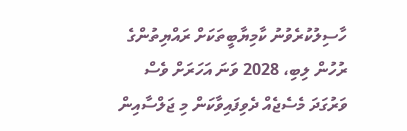ހާސިލުކުރެވުނު ކާމިޔާބީތަކަށް ރައްޔިތުންގެ ރުހުން ލިބި، 2028 ވަނަ އަހަރަށް ވެސް ވަރުގަދަ މެސެޖެއް ދެވިފައިވާކަން މި ޖަލްސާއިން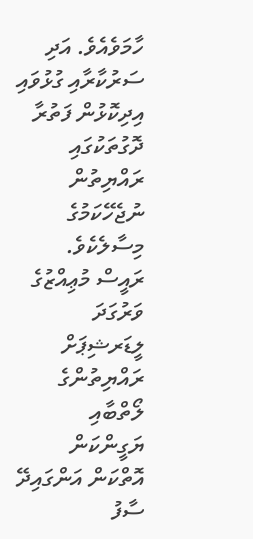ހާމަވެއެވެ. އަދި ސަރުކާރާއި ގުޅުވައި އިދިކޮޅުން ފަތުރާ ދޮގުތަކުގައި ރައްޔިތުން ނުޖެހޭކަމުގެ މިސާލެކެވެ. ރައީސް މުޢިއްޒުގެ ވަރުގަދަ ލީޑަރޝިޕަށް ރައްޔިތުންގެ ލޯތްބާއި ޔަގީންކަން އޮތްކަން އަންގައިދޭ ސާފު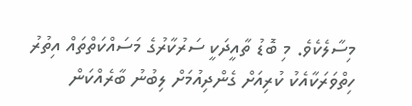މިސާލެކެވެ. މި ބޮޑު ތާއީދަކީ ސަރުކާރުގެ މަސައްކަތްތައް އިތުރު ހިތްވަރަކާއެކު ކުރިއަށް ގެންދިއުމަށް ލިބުނު ބާރެއްކަން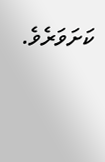ކަށަވަރެވެ.